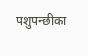पशुपन्छीका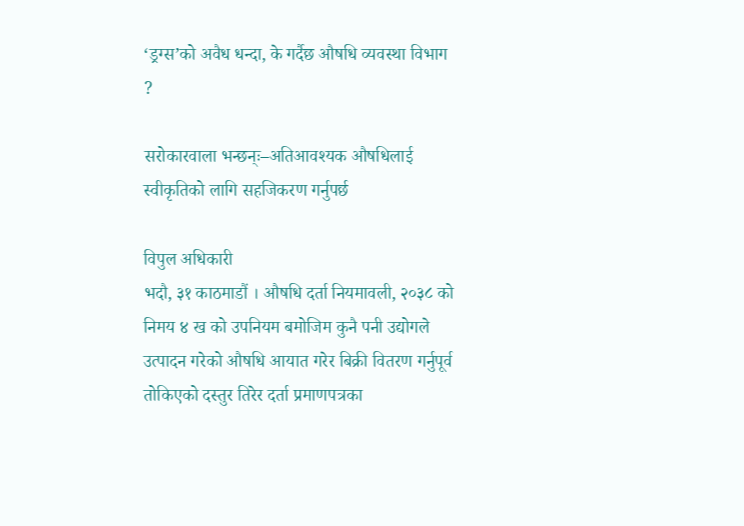‘ड्रग्स’को अवैध धन्दा, के गर्दैछ औषधि व्यवस्था विभाग ?

सरोकारवाला भन्छन्ः–अतिआवश्यक औषधिलाई स्वीकृतिको लागि सहजिकरण गर्नुपर्छ

विपुल अधिकारी
भदौ, ३१ काठमाडौं । औषधि दर्ता नियमावली, २०३८ को निमय ४ ख को उपनियम बमोजिम कुनै पनी उद्योगले उत्पादन गरेको औषधि आयात गरेर बिक्री वितरण गर्नुपूर्व तोकिएको दस्तुर तिरेर दर्ता प्रमाणपत्रका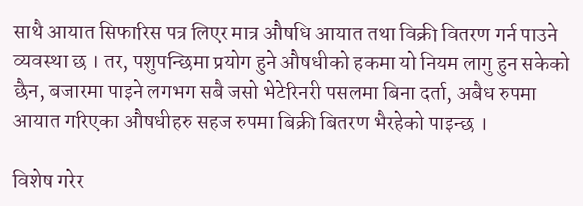साथै आयात सिफारिस पत्र लिएर मात्र औषधि आयात तथा विक्री वितरण गर्न पाउने व्यवस्था छ । तर, पशुपन्छिमा प्रयोग हुने औषधीको हकमा यो नियम लागु हुन सकेको छैन, बजारमा पाइने लगभग सबै जसो भेटेरिनरी पसलमा बिना दर्ता, अबैध रुपमा आयात गरिएका औषधीहरु सहज रुपमा बिक्री बितरण भैरहेको पाइन्छ ।

विशेष गरेर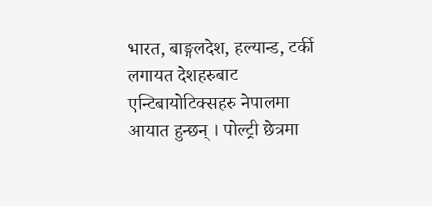भारत, बाङ्गलदेश, हल्यान्ड, टर्की लगायत देशहरुबाट एन्टिबायोटिक्सहरु नेपालमा आयात हुन्छन् । पोल्ट्री छेत्रमा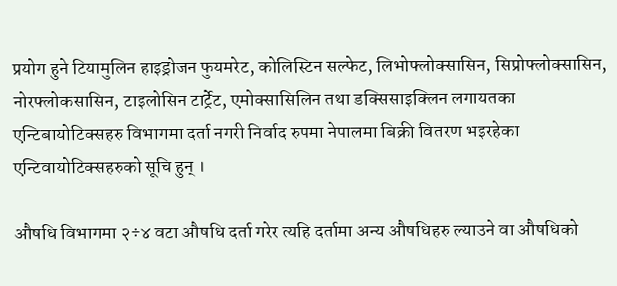प्रयोग हुने टियामुलिन हाइड्रोजन फुयमरेट, कोलिस्टिन सल्फेट, लिभोफ्लोक्सासिन, सिप्रोफ्लोक्सासिन, नोरफ्लोकसासिन, टाइलोसिन टार्ट्रेट, एमोक्सासिलिन तथा डक्सिसाइक्लिन लगायतका एन्टिबायोटिक्सहरु विभागमा दर्ता नगरी निर्वाद रुपमा नेपालमा बिक्री वितरण भइरहेका एन्टिवायोटिक्सहरुको सूचि हुन् ।

औषधि विभागमा २÷४ वटा औषधि दर्ता गरेर त्यहि दर्तामा अन्य औषधिहरु ल्याउने वा औषधिको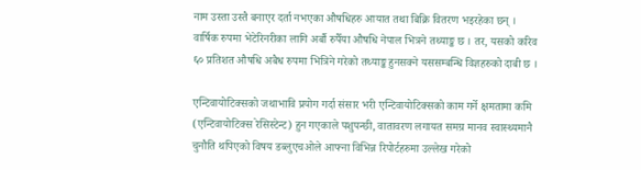नाम उस्ता उस्तै बनाएर दर्ता नभएका औषधिहरु आयात तथा बिक्रि वितरण भइरहेका छन् ।
वार्षिक रुपमा भेटेरिनरीका लागि अर्बौ रुपैँया औषधि नेपाल भित्रने तथ्याङ्क छ । तर, यसको करिव ६० प्रतिशत औषधि अबैध रुपमा भित्रिने गरेको तथ्याङ्क हुनसक्ने यससम्बन्धि विज्ञहरुको दाबी छ ।

एन्टिवायोटिक्सको जथाभावि प्रयोग गर्दा संसार भरी एन्टिवायोटिक्सको काम गर्ने क्षमतामा कमि (एन्टिवायोटिक्स रेसिस्टेन्ट) हुन गएकाले पशुपन्छी, वातावरण लगायत समग्र मानव स्वास्थ्यमानै चुनौति थपिएको विषय डब्लुएचओले आफ्ना विभिन्न रिपोर्टहरुमा उल्लेख गरेको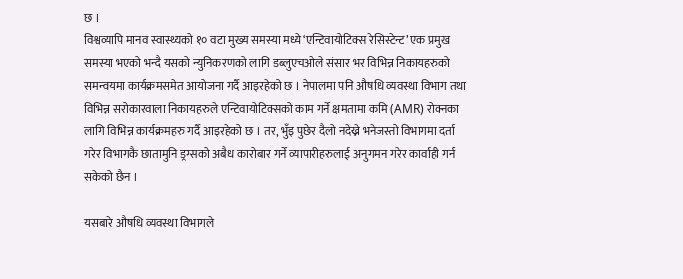छ ।
विश्वव्यापि मानव स्वास्थ्यको १० वटा मुख्य समस्या मध्ये ‘एन्टिवायोटिक्स रेसिस्टेन्ट’ एक प्रमुख समस्या भएको भन्दै यसको न्युनिकरणको लागि डब्लुएचओले संसार भर विभिन्न निकायहरुको समन्वयमा कार्यक्रमसमेत आयोजना गर्दै आइरहेको छ । नेपालमा पनि औषधि व्यवस्था विभाग तथा विभिन्न सरोकारवाला निकायहरुले एन्टिवायोटिक्सको काम गर्ने क्षमतामा कमि (AMR) रोक्नका लागि विभिन्न कार्यक्रमहरु गर्दै आइरहेको छ । तर, भुँइ पुछेर दैलो नदेख्ने भनेजस्तो विभागमा दर्ता गरेर विभागकै छातामुनि ड्रग्सको अबैध कारोबार गर्ने व्यापारीहरुलाई अनुगमन गरेर कार्वाही गर्न सकेको छैन ।

यसबारे औषधि व्यवस्था विभागले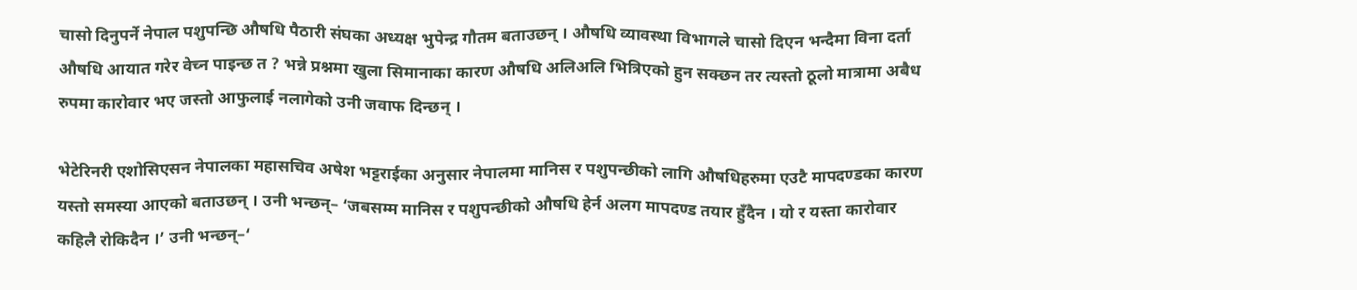चासो दिनुपर्ने नेपाल पशुपन्छि औषधि पैठारी संघका अध्यक्ष भुपेन्द्र गौतम बताउछन् । औषधि व्यावस्था विभागले चासो दिएन भन्दैमा विना दर्ता औषधि आयात गरेर वेच्न पाइन्छ त ? भन्ने प्रश्नमा खुला सिमानाका कारण औषधि अलिअलि भित्रिएको हुन सक्छन तर त्यस्तो ठूलो मात्रामा अबैध रुपमा कारोवार भए जस्तो आफुलाई नलागेको उनी जवाफ दिन्छन् ।

भेटेरिनरी एशोसिएसन नेपालका महासचिव अषेश भट्टराईका अनुसार नेपालमा मानिस र पशुपन्छीको लागि औषधिहरुमा एउटै मापदण्डका कारण यस्तो समस्या आएको बताउछन् । उनी भन्छन्– ‘जबसम्म मानिस र पशुपन्छीको औषधि हेर्न अलग मापदण्ड तयार हुँदैन । यो र यस्ता कारोवार कहिलै रोकिदैन ।’ उनी भन्छन्–‘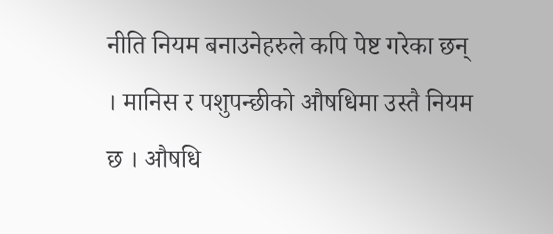नीति नियम बनाउनेहरुले कपि पेष्ट गरेका छन् । मानिस र पशुपन्छीको औषधिमा उस्तै नियम छ । औषधि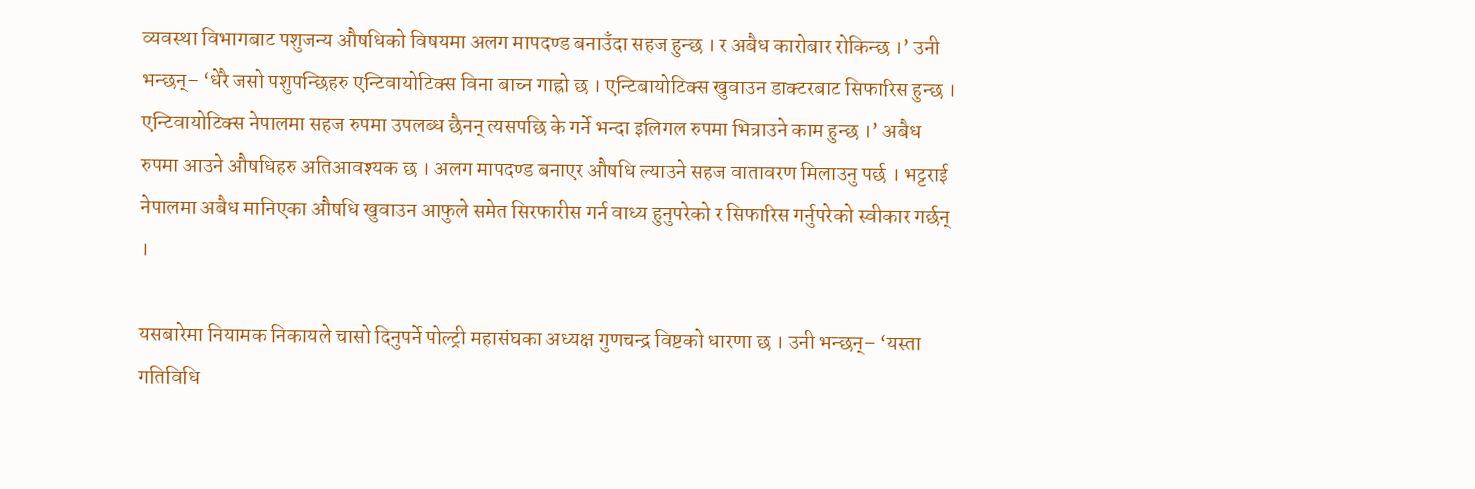व्यवस्था विभागबाट पशुजन्य औषधिको विषयमा अलग मापदण्ड बनाउँदा सहज हुन्छ । र अबैध कारोबार रोकिन्छ ।’ उनी भन्छन्– ‘धेरै जसो पशुपन्छिहरु एन्टिवायोटिक्स विना बाच्न गाह्रो छ । एन्टिबायोटिक्स खुवाउन डाक्टरबाट सिफारिस हुन्छ । एन्टिवायोटिक्स नेपालमा सहज रुपमा उपलब्ध छैनन् त्यसपछि के गर्ने भन्दा इलिगल रुपमा भित्राउने काम हुन्छ ।’ अबैध रुपमा आउने औषधिहरु अतिआवश्यक छ । अलग मापदण्ड बनाएर औषधि ल्याउने सहज वातावरण मिलाउनु पर्छ । भट्टराई नेपालमा अबैध मानिएका औषधि खुवाउन आफुले समेत सिरफारीस गर्न वाध्य हुनुपरेको र सिफारिस गर्नुपरेको स्वीकार गर्छन् ।

यसबारेमा नियामक निकायले चासो दिनुपर्ने पोल्ट्री महासंघका अध्यक्ष गुणचन्द्र विष्टको धारणा छ । उनी भन्छन्– ‘यस्ता गतिविधि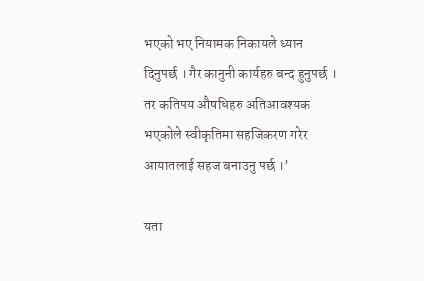भएको भए नियामक निकायले ध्यान दिनुपर्छ । गैर कानुनी कार्यहरु बन्द हुनुपर्छ । तर कतिपय औषधिहरु अतिआवश्यक भएकोले स्वीकृतिमा सहजिकरण गरेर आयातलाई सहज बनाउनु पर्छ ।’

यता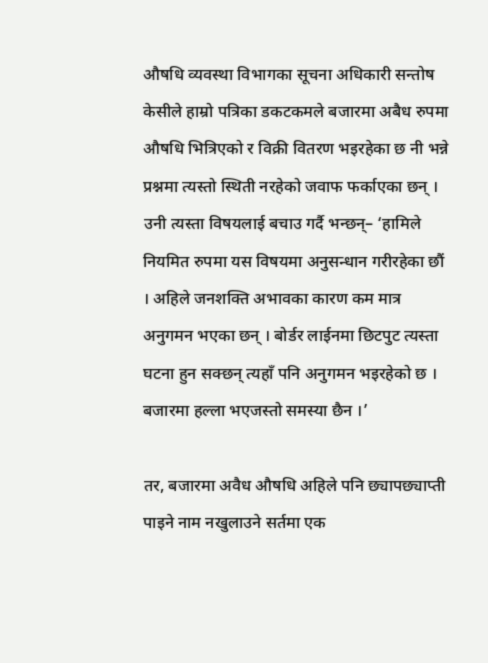औषधि व्यवस्था विभागका सूचना अधिकारी सन्तोष केसीले हाम्रो पत्रिका डकटकमले बजारमा अबैध रुपमा औषधि भित्रिएको र विक्री वितरण भइरहेका छ नी भन्ने प्रश्नमा त्यस्तो स्थिती नरहेको जवाफ फर्काएका छन् । उनी त्यस्ता विषयलाई बचाउ गर्दै भन्छन्– ‘हामिले नियमित रुपमा यस विषयमा अनुसन्धान गरीरहेका छौं । अहिले जनशक्ति अभावका कारण कम मात्र अनुगमन भएका छन् । बोर्डर लाईनमा छिटपुट त्यस्ता घटना हुन सक्छन् त्यहाँ पनि अनुगमन भइरहेको छ । बजारमा हल्ला भएजस्तो समस्या छैन ।’

तर, बजारमा अवैध औषधि अहिले पनि छ्यापछ्याप्ती पाइने नाम नखुलाउने सर्तमा एक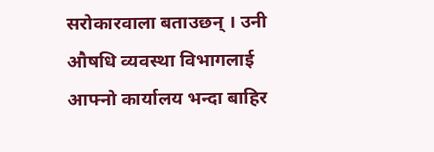सरोकारवाला बताउछन् । उनी औषधि व्यवस्था विभागलाई आफ्नो कार्यालय भन्दा बाहिर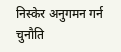निस्केर अनुगमन गर्न चुनौति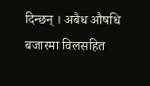दिन्छन् । अबैध औषधि बजारमा विलसहित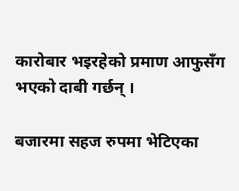कारोबार भइरहेको प्रमाण आफुसँग भएको दाबी गर्छन् ।

बजारमा सहज रुपमा भेटिएका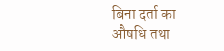बिना दर्ता का औषधि तथा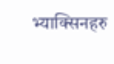भ्याक्सिनहरु